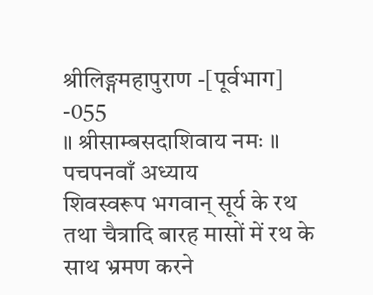श्रीलिङ्गमहापुराण -[पूर्वभाग] -055
॥ श्रीसाम्बसदाशिवाय नमः ॥
पचपनवाँ अध्याय
शिवस्वरूप भगवान् सूर्य के रथ तथा चैत्रादि बारह मासों में रथ के साथ भ्रमण करने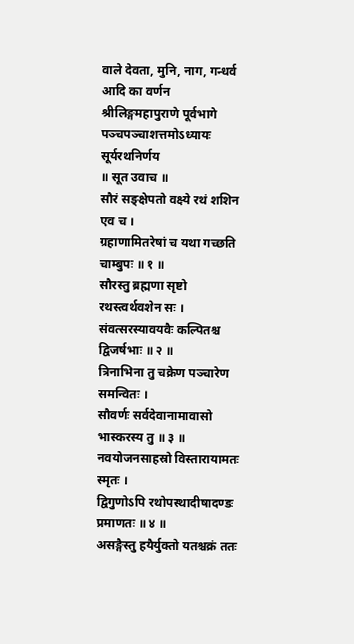वाले देवता, मुनि, नाग, गन्धर्व आदि का वर्णन
श्रीलिङ्गमहापुराणे पूर्वभागे पञ्चपञ्चाशत्तमोऽध्यायः
सूर्यरथनिर्णय
॥ सूत उवाच ॥
सौरं सङ्क्षेपतो वक्ष्ये रथं शशिन एव च ।
ग्रहाणामितरेषां च यथा गच्छति चाम्बुपः ॥ १ ॥
सौरस्तु ब्रह्मणा सृष्टो रथस्त्वर्थवशेन सः ।
संवत्सरस्यावयवैः कल्पितश्च द्विजर्षभाः ॥ २ ॥
त्रिनाभिना तु चक्रेण पञ्चारेण समन्वितः ।
सौवर्णः सर्वदेवानामावासो भास्करस्य तु ॥ ३ ॥
नवयोजनसाहस्रो विस्तारायामतः स्मृतः ।
द्विगुणोऽपि रथोपस्थादीषादण्डः प्रमाणतः ॥ ४ ॥
असङ्गैस्तु हयैर्युक्तो यतश्चक्रं ततः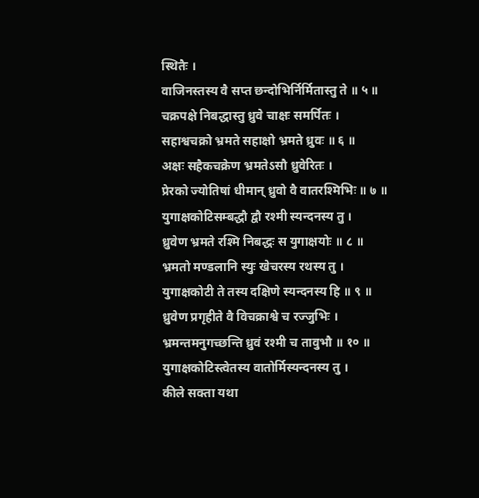स्थितैः ।
वाजिनस्तस्य वै सप्त छन्दोभिर्निर्मितास्तु ते ॥ ५ ॥
चक्रपक्षे निबद्धास्तु ध्रुवे चाक्षः समर्पितः ।
सहाश्वचक्रो भ्रमते सहाक्षो भ्रमते ध्रुवः ॥ ६ ॥
अक्षः सहैकचक्रेण भ्रमतेऽसौ ध्रुवेरितः ।
प्रेरको ज्योतिषां धीमान् ध्रुवो वै वातरश्मिभिः ॥ ७ ॥
युगाक्षकोटिसम्बद्धौ द्वौ रश्मी स्यन्दनस्य तु ।
ध्रुवेण भ्रमते रश्मि निबद्धः स युगाक्षयोः ॥ ८ ॥
भ्रमतो मण्डलानि स्युः खेचरस्य रथस्य तु ।
युगाक्षकोटी ते तस्य दक्षिणे स्यन्दनस्य हि ॥ ९ ॥
ध्रुवेण प्रगृहीते वै विचक्राश्वे च रज्जुभिः ।
भ्रमन्तमनुगच्छन्ति ध्रुवं रश्मी च तावुभौ ॥ १० ॥
युगाक्षकोटिस्त्वेतस्य वातोर्मिस्यन्दनस्य तु ।
कीले सक्ता यथा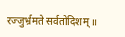रज्जुर्भ्रमते सर्वतोदिशम् ॥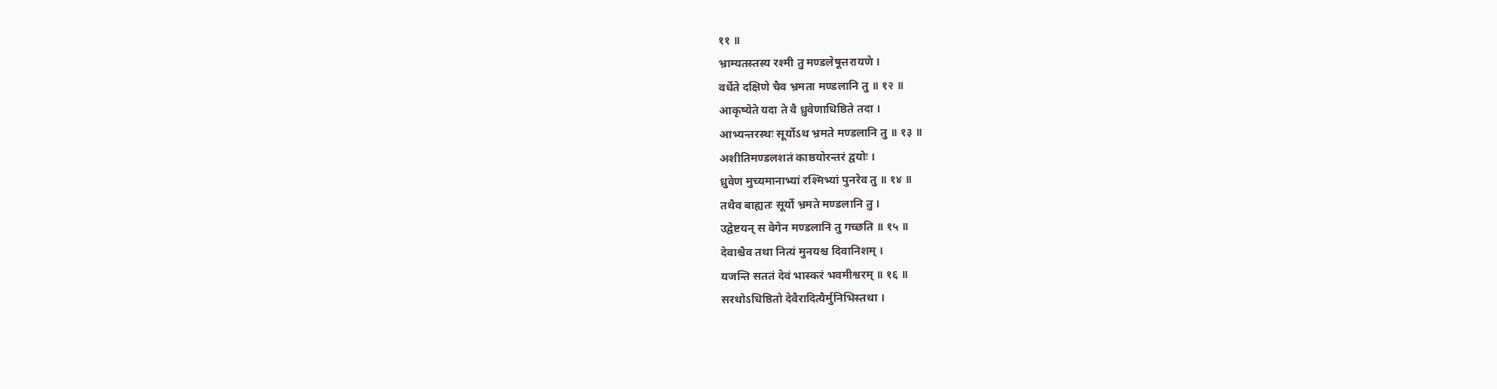११ ॥
भ्राम्यतस्तस्य रश्मी तु मण्डलेषूत्तरायणे ।
वर्धेते दक्षिणे चैव भ्रमता मण्डलानि तु ॥ १२ ॥
आकृष्येते यदा ते वै ध्रुवेणाधिष्ठिते तदा ।
आभ्यन्तरस्थः सूर्योऽथ भ्रमते मण्डलानि तु ॥ १३ ॥
अशीतिमण्डलशतं काष्ठयोरन्तरं द्वयोः ।
ध्रुवेण मुच्यमानाभ्यां रश्मिभ्यां पुनरेव तु ॥ १४ ॥
तथैव बाह्यतः सूर्यो भ्रमते मण्डलानि तु ।
उद्वेष्टयन् स वेगेन मण्डलानि तु गच्छति ॥ १५ ॥
देवाश्चैव तथा नित्यं मुनयश्च दिवानिशम् ।
यजन्ति सततं देवं भास्करं भवमीश्वरम् ॥ १६ ॥
सरथोऽधिष्ठितो देवैरादित्यैर्मुनिभिस्तथा ।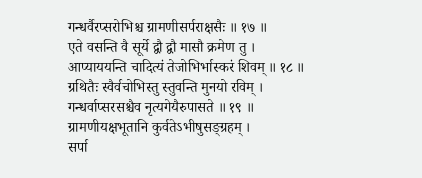गन्धर्वैरप्सरोभिश्च ग्रामणीसर्पराक्षसैः ॥ १७ ॥
एते वसन्ति वै सूर्ये द्वौ द्वौ मासौ क्रमेण तु ।
आप्याययन्ति चादित्यं तेजोभिर्भास्करं शिवम् ॥ १८ ॥
ग्रथितैः स्वैर्वचोभिस्तु स्तुवन्ति मुनयो रविम् ।
गन्धर्वाप्सरसश्चैव नृत्यगेयैरुपासते ॥ १९ ॥
ग्रामणीयक्षभूतानि कुर्वतेऽभीषुसङ्ग्रहम् ।
सर्पा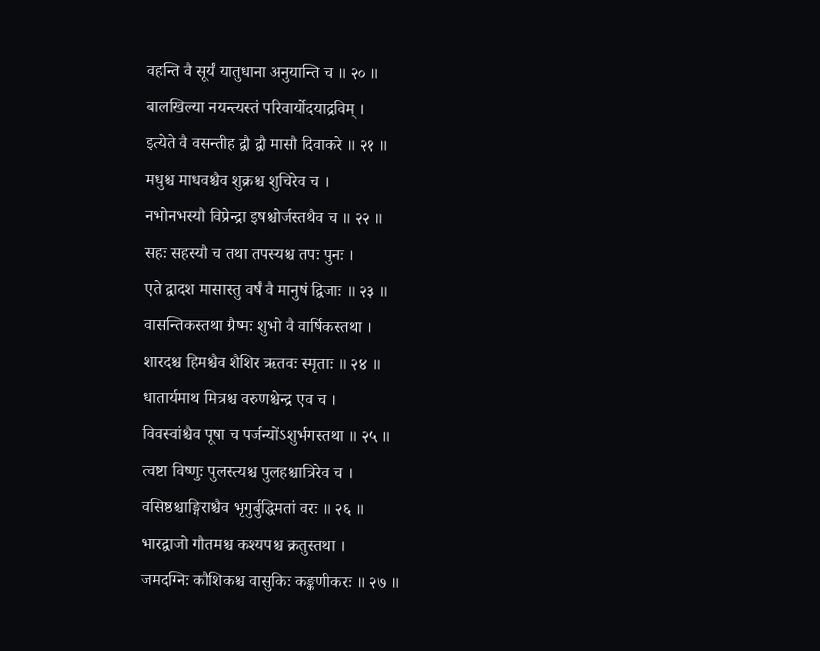वहन्ति वै सूर्यं यातुधाना अनुयान्ति च ॥ २० ॥
बालखिल्या नयन्त्यस्तं परिवार्योदयाद्रविम् ।
इत्येते वै वसन्तीह द्वौ द्वौ मासौ दिवाकरे ॥ २१ ॥
मधुश्च माधवश्चैव शुक्रश्च शुचिरेव च ।
नभोनभस्यौ विप्रेन्द्रा इषश्चोर्जस्तथैव च ॥ २२ ॥
सहः सहस्यौ च तथा तपस्यश्च तपः पुनः ।
एते द्वादश मासास्तु वर्षं वै मानुषं द्विजाः ॥ २३ ॥
वासन्तिकस्तथा ग्रैष्मः शुभो वै वार्षिकस्तथा ।
शारदश्च हिमश्चैव शैशिर ऋतवः स्मृताः ॥ २४ ॥
धातार्यमाथ मित्रश्च वरुणश्चेन्द्र एव च ।
विवस्वांश्चैव पूषा च पर्जन्योंऽशुर्भगस्तथा ॥ २५ ॥
त्वष्टा विष्णुः पुलस्त्यश्च पुलहश्चात्रिरेव च ।
वसिष्ठश्चाङ्गिराश्चैव भृगुर्बुद्धिमतां वरः ॥ २६ ॥
भारद्वाजो गौतमश्च कश्यपश्च क्रतुस्तथा ।
जमदग्निः कौशिकश्च वासुकिः कङ्कणीकरः ॥ २७ ॥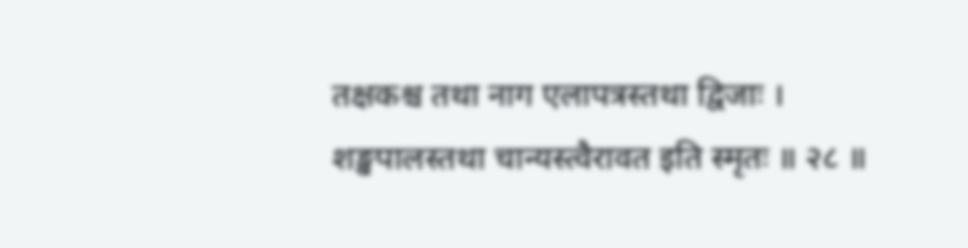तक्षकश्च तथा नाग एलापत्रस्तथा द्विजाः ।
शङ्खपालस्तथा चान्यस्त्वैरावत इति स्मृतः ॥ २८ ॥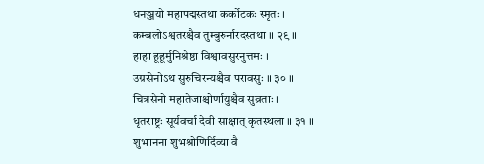धनञ्जयो महापद्मस्तथा कर्कोटकः स्मृतः ।
कम्बलोऽश्वतरश्चैव तुम्बुरुर्नारदस्तथा ॥ २९ ॥
हाहा हूहूर्मुनिश्रेष्ठा विश्वावसुरनुत्तमः ।
उग्रसेनोऽथ सुरुचिरन्यश्चैव परावसुः ॥ ३० ॥
चित्रसेनो महातेजाश्चोर्णायुश्चैव सुव्रताः ।
धृतराष्ट्रः सूर्यवर्चा देवी साक्षात् कृतस्थला ॥ ३१ ॥
शुभानना शुभश्रोणिर्दिव्या वै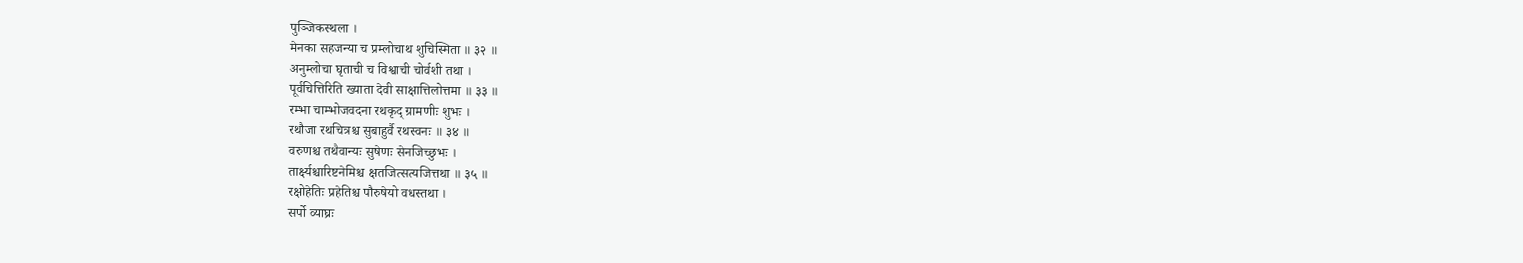पुञ्जिकस्थला ।
मेनका सहजन्या च प्रम्लोचाथ शुचिस्मिता ॥ ३२ ॥
अनुम्लोचा घृताची च विश्वाची चोर्वशी तथा ।
पूर्वचित्तिरिति ख्याता देवी साक्षात्तिलोत्तमा ॥ ३३ ॥
रम्भा चाम्भोजवदना रथकृद् ग्रामणीः शुभः ।
रथौजा रथचित्रश्च सुबाहुर्वै रथस्वनः ॥ ३४ ॥
वरुणश्च तथैवान्यः सुषेणः सेनजिच्छुभः ।
तार्क्ष्यश्चारिष्टनेमिश्च क्षतजित्सत्यजित्तथा ॥ ३५ ॥
रक्षोहेतिः प्रहेतिश्च पौरुषेयो वधस्तथा ।
सर्पो व्याघ्रः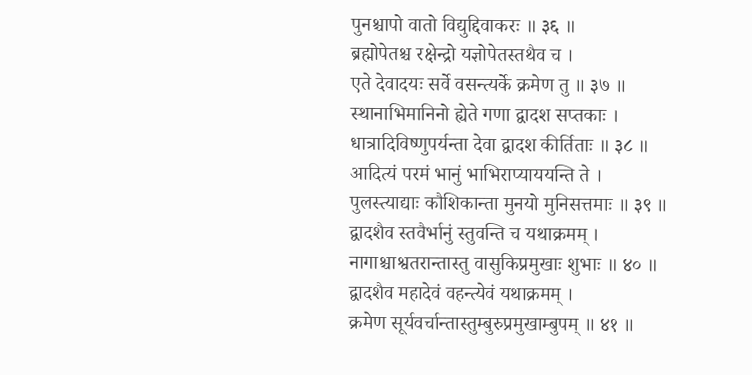पुनश्चापो वातो विद्युद्दिवाकरः ॥ ३६ ॥
ब्रह्मोपेतश्च रक्षेन्द्रो यज्ञोपेतस्तथैव च ।
एते देवादयः सर्वे वसन्त्यर्के क्रमेण तु ॥ ३७ ॥
स्थानाभिमानिनो ह्येते गणा द्वादश सप्तकाः ।
धात्रादिविष्णुपर्यन्ता देवा द्वादश कीर्तिताः ॥ ३८ ॥
आदित्यं परमं भानुं भाभिराप्याययन्ति ते ।
पुलस्त्याद्याः कौशिकान्ता मुनयो मुनिसत्तमाः ॥ ३९ ॥
द्वादशैव स्तवैर्भानुं स्तुवन्ति च यथाक्रमम् ।
नागाश्चाश्वतरान्तास्तु वासुकिप्रमुखाः शुभाः ॥ ४० ॥
द्वादशैव महादेवं वहन्त्येवं यथाक्रमम् ।
क्रमेण सूर्यवर्चान्तास्तुम्बुरुप्रमुखाम्बुपम् ॥ ४१ ॥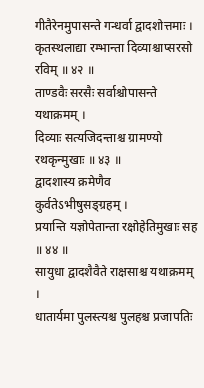गीतैरेनमुपासन्ते गन्धर्वा द्वादशोत्तमाः ।
कृतस्थलाद्या रम्भान्ता दिव्याश्चाप्सरसो रविम् ॥ ४२ ॥
ताण्डवैः सरसैः सर्वाश्चोपासन्ते यथाक्रमम् ।
दिव्याः सत्यजिदन्ताश्च ग्रामण्यो रथकृन्मुखाः ॥ ४३ ॥
द्वादशास्य क्रमेणैव कुर्वतेऽभीषुसङ्ग्रहम् ।
प्रयान्ति यज्ञोपेतान्ता रक्षोहेतिमुखाः सह ॥ ४४ ॥
सायुधा द्वादशैवैते राक्षसाश्च यथाक्रमम् ।
धातार्यमा पुलस्त्यश्च पुलहश्च प्रजापतिः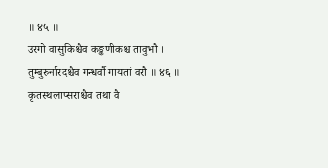॥ ४५ ॥
उरगो वासुकिश्चैव कङ्कणीकश्च तावुभौ ।
तुम्बुरुर्नारदश्चैव गन्धर्वौ गायतां वरौ ॥ ४६ ॥
कृतस्थलाप्सराश्चैव तथा वै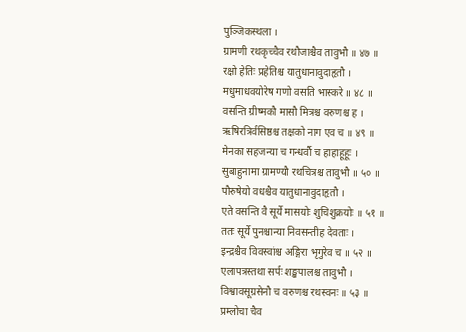पुञ्जिकस्थला ।
ग्रामणी रथकृच्चैव रथौजाश्चैव तावुभौ ॥ ४७ ॥
रक्षो हेतिः प्रहेतिश्च यातुधानावुदाहृतौ ।
मधुमाधवयोरेष गणो वसति भास्करे ॥ ४८ ॥
वसन्ति ग्रीष्मकौ मासौ मित्रश्च वरुणश्च ह ।
ऋषिरत्रिर्वसिष्ठश्च तक्षको नाग एव च ॥ ४९ ॥
मेनका सहजन्या च गन्धर्वौ च हाहाहूहूः ।
सुबाहुनामा ग्रामण्यौ रथचित्रश्च तावुभौ ॥ ५० ॥
पौरुषेयो वधश्चैव यातुधानावुदाहृतौ ।
एते वसन्ति वै सूर्ये मासयोः शुचिशुक्रयोः ॥ ५१ ॥
ततः सूर्ये पुनश्चान्या निवसन्तीह देवताः ।
इन्द्रश्चैव विवस्वांश्च अङ्गिरा भृगुरेव च ॥ ५२ ॥
एलापत्रस्तथा सर्पः शङ्खपालश्च तावुभौ ।
विश्वावसूग्रसेनौ च वरुणश्च रथस्वनः ॥ ५३ ॥
प्रम्लोचा चैव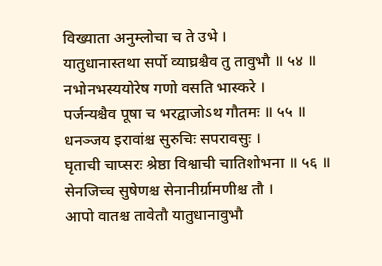विख्याता अनुम्लोचा च ते उभे ।
यातुधानास्तथा सर्पो व्याघ्रश्चैव तु तावुभौ ॥ ५४ ॥
नभोनभस्ययोरेष गणो वसति भास्करे ।
पर्जन्यश्चैव पूषा च भरद्वाजोऽथ गौतमः ॥ ५५ ॥
धनञ्जय इरावांश्च सुरुचिः सपरावसुः ।
घृताची चाप्सरः श्रेष्ठा विश्वाची चातिशोभना ॥ ५६ ॥
सेनजिच्च सुषेणश्च सेनानीर्ग्रामणीश्च तौ ।
आपो वातश्च तावेतौ यातुधानावुभौ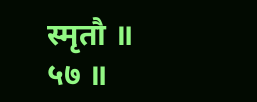स्मृतौ ॥ ५७ ॥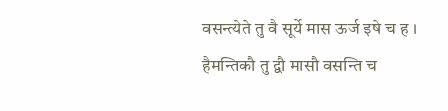वसन्त्येते तु वै सूर्ये मास ऊर्ज इषे च ह ।
हैमन्तिकौ तु द्वौ मासौ वसन्ति च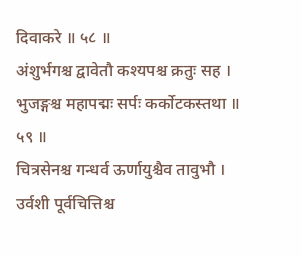दिवाकरे ॥ ५८ ॥
अंशुर्भगश्च द्वावेतौ कश्यपश्च क्रतुः सह ।
भुजङ्गश्च महापद्मः सर्पः कर्कोटकस्तथा ॥ ५९ ॥
चित्रसेनश्च गन्धर्व ऊर्णायुश्चैव तावुभौ ।
उर्वशी पूर्वचित्तिश्च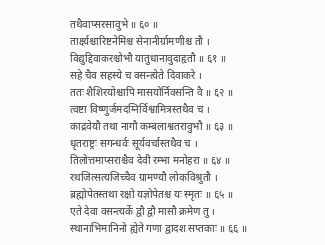तथैवाप्सरसावुभे ॥ ६० ॥
तार्क्ष्यश्चारिष्टनेमिश्च सेनानीर्ग्रामणीश्च तौ ।
विद्युद्दिवाकरश्चोभौ यातुधानावुदाहृतौ ॥ ६१ ॥
सहे चैव सहस्ये च वसन्त्येते दिवाकरे ।
ततः शैशिरयोश्चापि मासयोर्निवसन्ति वै ॥ ६२ ॥
त्वष्टा विष्णुर्जमदग्निर्विश्वामित्रस्तथैव च ।
काद्रवेयौ तथा नागौ कम्बलाश्वतरावुभौ ॥ ६३ ॥
धृतराष्ट्रः सगन्धर्वः सूर्यवर्चास्तथैव च ।
तिलोत्तमाप्सराश्चैव देवी रम्भा मनोहरा ॥ ६४ ॥
रथजित्सत्यजिच्चैव ग्रामण्यौ लोकविश्रुतौ ।
ब्रह्मोपेतस्तथा रक्षो यज्ञोपेतश्च यः स्मृतः ॥ ६५ ॥
एते देवा वसन्त्यर्के द्वौ द्वौ मासौ क्रमेण तु ।
स्थानाभिमानिनो ह्येते गणा द्वादश सप्तकाः ॥ ६६ ॥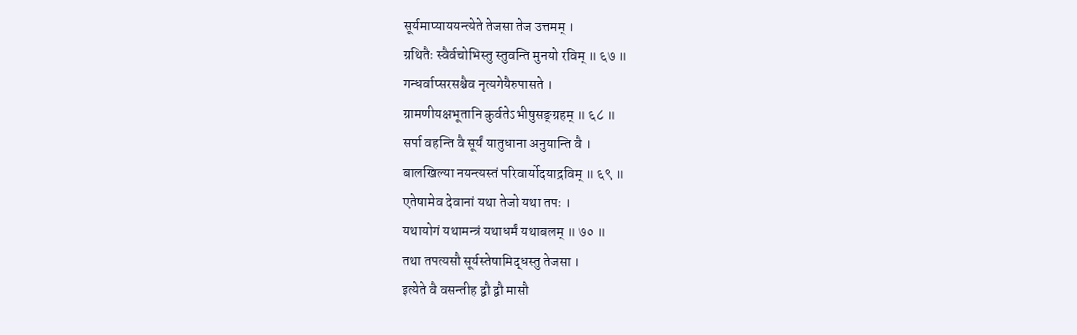सूर्यमाप्याययन्त्येते तेजसा तेज उत्तमम् ।
ग्रथितैः स्वैर्वचोभिस्तु स्तुवन्ति मुनयो रविम् ॥ ६७ ॥
गन्धर्वाप्सरसश्चैव नृत्यगेयैरुपासते ।
ग्रामणीयक्षभूतानि कुर्वतेऽभीषुसङ्ग्रहम् ॥ ६८ ॥
सर्पा वहन्ति वै सूर्यं यातुधाना अनुयान्ति वै ।
बालखिल्या नयन्त्यस्तं परिवार्योदयाद्रविम् ॥ ६९ ॥
एतेषामेव देवानां यथा तेजो यथा तपः ।
यथायोगं यथामन्त्रं यथाधर्मं यथाबलम् ॥ ७० ॥
तथा तपत्यसौ सूर्यस्तेषामिद्धस्तु तेजसा ।
इत्येते वै वसन्तीह द्वौ द्वौ मासौ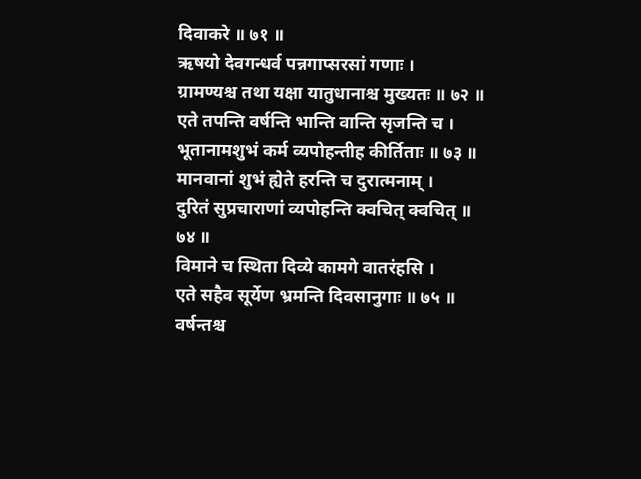दिवाकरे ॥ ७१ ॥
ऋषयो देवगन्धर्व पन्नगाप्सरसां गणाः ।
ग्रामण्यश्च तथा यक्षा यातुधानाश्च मुख्यतः ॥ ७२ ॥
एते तपन्ति वर्षन्ति भान्ति वान्ति सृजन्ति च ।
भूतानामशुभं कर्म व्यपोहन्तीह कीर्तिताः ॥ ७३ ॥
मानवानां शुभं ह्येते हरन्ति च दुरात्मनाम् ।
दुरितं सुप्रचाराणां व्यपोहन्ति क्वचित् क्वचित् ॥ ७४ ॥
विमाने च स्थिता दिव्ये कामगे वातरंहसि ।
एते सहैव सूर्येण भ्रमन्ति दिवसानुगाः ॥ ७५ ॥
वर्षन्तश्च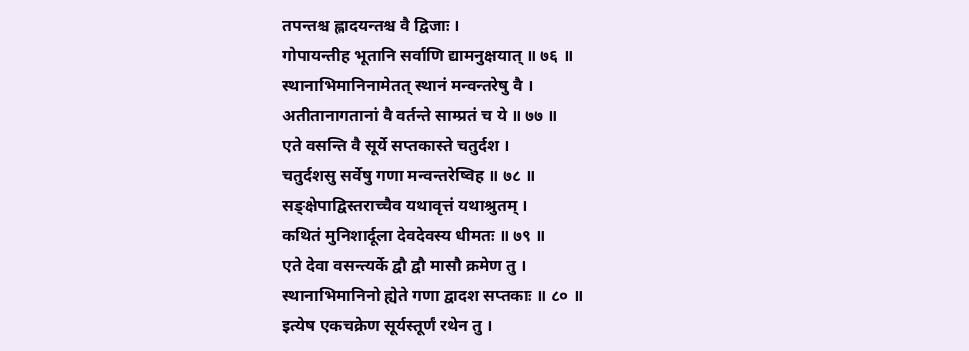तपन्तश्च ह्लादयन्तश्च वै द्विजाः ।
गोपायन्तीह भूतानि सर्वाणि द्यामनुक्षयात् ॥ ७६ ॥
स्थानाभिमानिनामेतत् स्थानं मन्वन्तरेषु वै ।
अतीतानागतानां वै वर्तन्ते साम्प्रतं च ये ॥ ७७ ॥
एते वसन्ति वै सूर्ये सप्तकास्ते चतुर्दश ।
चतुर्दशसु सर्वेषु गणा मन्वन्तरेष्विह ॥ ७८ ॥
सङ्क्षेपाद्विस्तराच्चैव यथावृत्तं यथाश्रुतम् ।
कथितं मुनिशार्दूला देवदेवस्य धीमतः ॥ ७९ ॥
एते देवा वसन्त्यर्के द्वौ द्वौ मासौ क्रमेण तु ।
स्थानाभिमानिनो ह्येते गणा द्वादश सप्तकाः ॥ ८० ॥
इत्येष एकचक्रेण सूर्यस्तूर्णं रथेन तु ।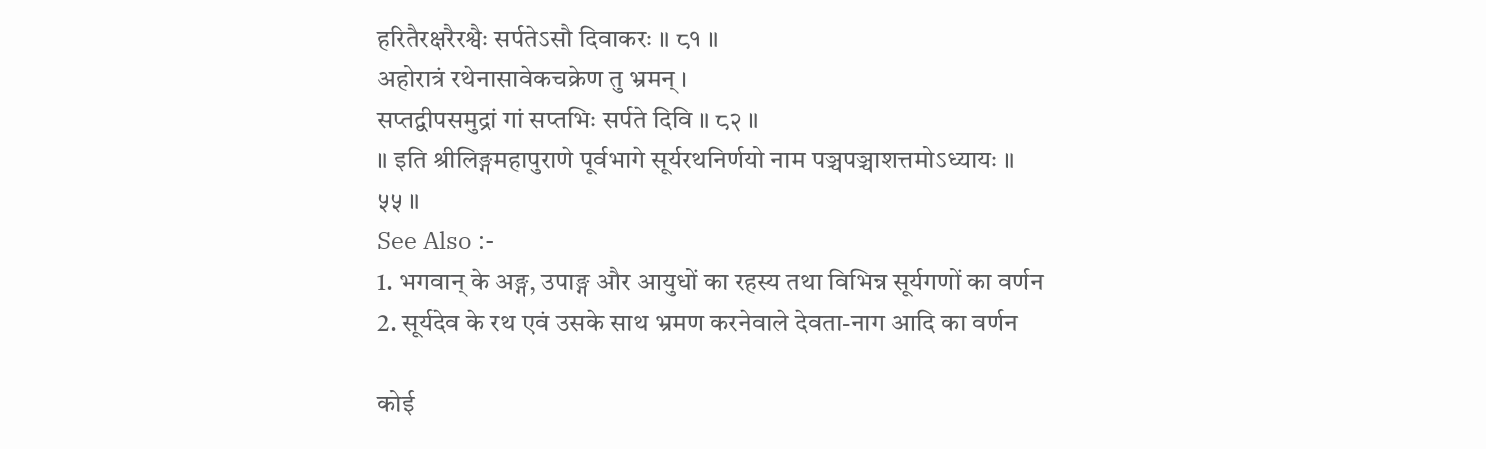हरितैरक्षरैरश्वैः सर्पतेऽसौ दिवाकरः ॥ ८१ ॥
अहोरात्रं रथेनासावेकचक्रेण तु भ्रमन् ।
सप्तद्वीपसमुद्रां गां सप्तभिः सर्पते दिवि ॥ ८२ ॥
॥ इति श्रीलिङ्गमहापुराणे पूर्वभागे सूर्यरथनिर्णयो नाम पञ्चपञ्चाशत्तमोऽध्यायः ॥
५५ ॥
See Also :-
1. भगवान् के अङ्ग, उपाङ्ग और आयुधों का रहस्य तथा विभिन्न सूर्यगणों का वर्णन
2. सूर्यदेव के रथ एवं उसके साथ भ्रमण करनेवाले देवता-नाग आदि का वर्णन

कोई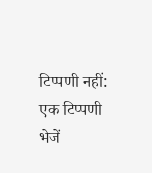टिप्पणी नहीं:
एक टिप्पणी भेजें